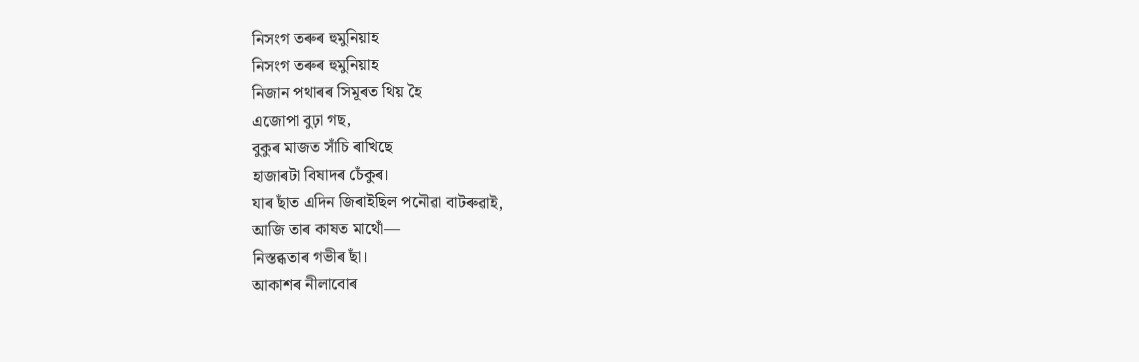নিসংগ তৰুৰ হুমুনিয়াহ
নিসংগ তৰুৰ হুমুনিয়াহ
নিজান পথাৰৰ সিমূৰত থিয় হৈ
এজোপা বুঢ়া গছ,
বুকুৰ মাজত সাঁচি ৰাখিছে
হাজাৰটা বিষাদৰ চেঁকুৰ।
যাৰ ছাঁত এদিন জিৰাইছিল পনৌৱা বাটৰুৱাই,
আজি তাৰ কাষত মাথোঁ—
নিস্তব্ধতাৰ গভীৰ ছাঁ।
আকাশৰ নীলাবোৰ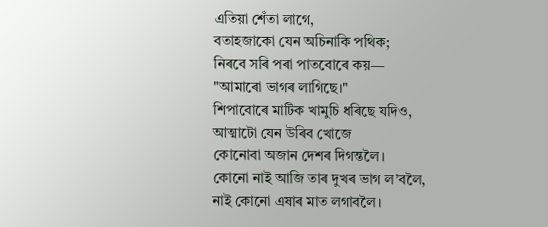এতিয়া শেঁতা লাগে,
বতাহজাকো যেন অচিনাকি পথিক;
নিৰবে সৰি পৰা পাতবোৰে কয়—
"আমাৰো ভাগৰ লাগিছে।"
শিপাবোৰে মাটিক খামুচি ধৰিছে যদিও,
আত্মাটো যেন উৰিব খোজে
কোনোবা অজান দেশৰ দিগন্তলৈ।
কোনো নাই আজি তাৰ দুখৰ ভাগ ল’বলৈ,
নাই কোনো এষাৰ মাত লগাবলৈ।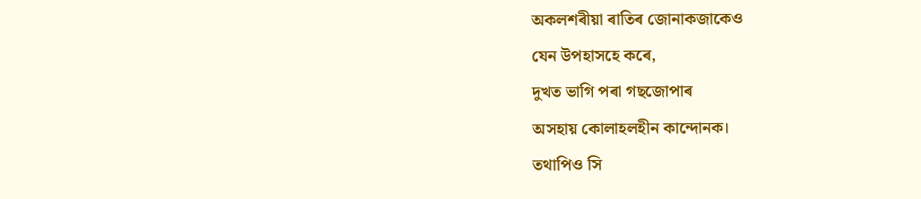অকলশৰীয়া ৰাতিৰ জোনাকজাকেও
যেন উপহাসহে কৰে,
দুখত ভাগি পৰা গছজোপাৰ
অসহায় কোলাহলহীন কান্দোনক।
তথাপিও সি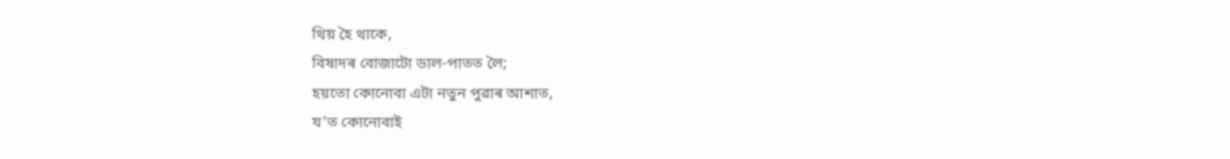থিয় হৈ থাকে,
বিষাদৰ বোজাটো ডাল-পাতত লৈ;
হয়তো কোনোবা এটা নতুন পুৱাৰ আশাত,
য’ত কোনোবাই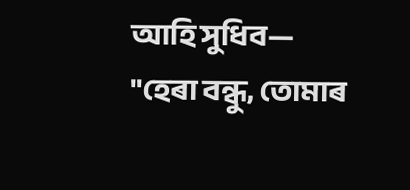আহি সুধিব—
"হেৰা বন্ধু, তোমাৰ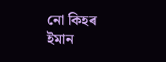নো কিহৰ ইমান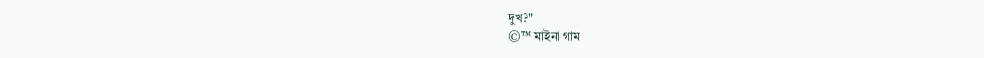দুখ?"
©™ মাইনা গাম